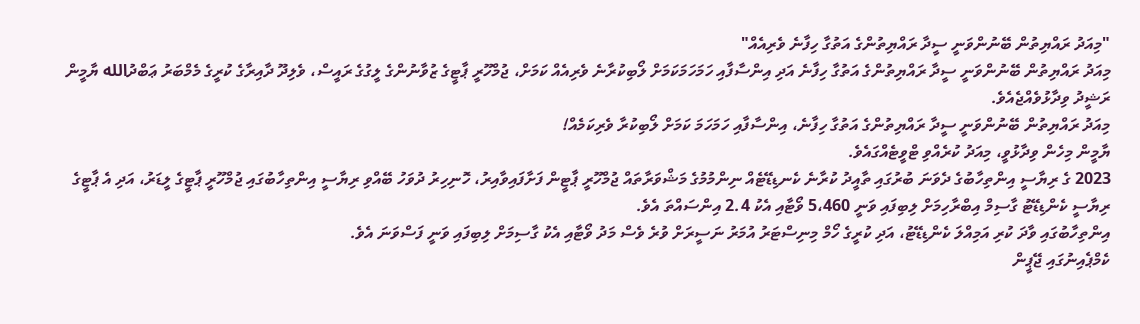"މިއަދު ރައްޔިތުން ބޭނުންވަނީ ސީދާ ރައްޔިތުންގެ އަތުގާ ހިފާނެ ވެރިއެއް"
މިއަދު ރައްޔިތުން ބޭނުންވަނީ ސީދާ ރައްޔިތުންގެ އަތުގާ ހިފާނެ އަދި އިންސާފާއި ހަމަހަމަކަމަށް ލޯބިކުރާނެ ވެރިއެއް ކަމަށް، ޖުމްހޫރީ ޕާޓީގެ ޒުވާނުންގެ ލީގުގެ ރައީސް، ވެލިދޫ ދާއިރާގެ ކުރީގެ މެމްބަރު ޢަބްދުالله ޔާމީން ރަޝީދު ވިދާޅުވެއްޖެއެވެ.
މިއަދު ރައްޔިތުން ބޭނުންވަނީ ސީދާ ރައްޔިތުންގެ އަތުގާ ހިފާނެ، އިންސާފާއި ހަމަހަމަ ކަމަށް ލޯބިކުރާ ވެރިކަމެއް!
ޔާމީން މިހެން ވިދާޅުވީ، މިއަދު ކުރެއްވި ޓްވީޓެއްގައެވެ.
2023 ގެ ރިޔާސީ އިންތިހާބުގެ ދެވަނަ ބުރުގައި ތާއީދު ކުރާނެ ކެނޑިޑޭޓެއް ނިންމުމުގެ މަޝްވަރާތައް ޖުމްހޫރީ ޕާޓީން ފަށާފައިވާއިރު، ހޮނިހިރު ދުވަހު ބޭއްވި ރިޔާސީ އިންތިހާބުގައި ޖުމްހޫރީ ޕާޓީގެ ލީޑަރު، އަދި އެ ޕާޓީގެ ރިޔާސީ ކެންޑިޑޭޓު ގާސިމް އިބްރާހިމަށް ލިބިފައި ވަނީ 5،460 ވޯޓާއި އެކު 2.4 އިންސައްތަ އެވެ.
އިންތިހާބުގައި ވާދަ ކުރި އަމިއްލަ ކެންޑިޑޭޓު، އަދި ކުރީގެ ހޯމް މިނިސްޓަރު އުމަރު ނަސީރަށް ވުރެ ވެސް މަދު ވޯޓާއި އެކު ގާސިމަށް ލިބިފައި ވަނީ ފަސްވަނަ އެވެ.
ކެމްޕެއިނުގައި ޖޭޕީން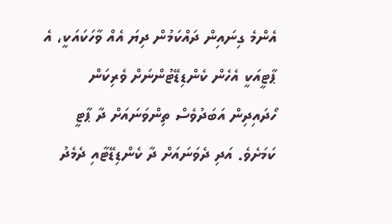އެންމެ ގިނައިން ދައްކަމުން ދިޔަ އެއް ވާހަކައަކީ، އެ ޕާޓީއަކީ އެހެން ކެންޑިޑޭޓުންނަށް ވެރިކަން ހޯދައިދިން އަބަދުވެސް ތިންވަނައަށް ދާ ޕާޓީ ކަމަށެވެ. އަދި ދެވަނައަށް ދާ ކެންޑިޑޭޓާއި ދެމެދު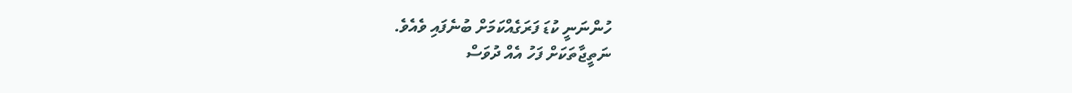ހުންނަނީ ކުޑަ ފަރަގެއްކަމަށް ބުނެފައި ވެއެވެ.
ނަތީޖާތަކަށް ފަހު އެއް ދުވަސް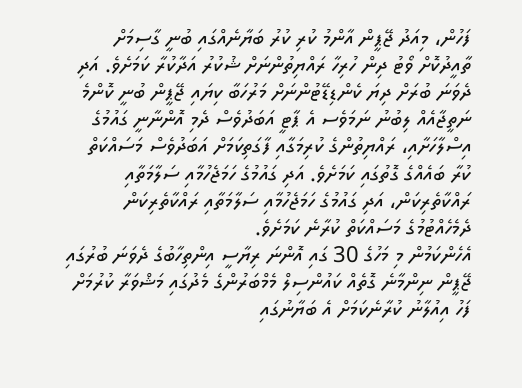ފަހުން، މިއަދު ޖޭޕީން އާންމު ކުރި ކުރު ބަޔާނެއްގައި ބުނީ ގާސިމަށް ތާއީދުކޮށް ވޯޓު ދިން ހުރިހާ ރައްޔިތުންނަށް ޝުކުރު އަދާކުރާ ކަމަށެވެ. އަދި ދެވަނަ ބުރަށް ދިޔަ ކެންޑިޑޭޓުންނަށް މަރުހަބާ ކިޔައި ޖޭޕީން ބުނީ ކޮންމެ ނަތީޖާއެއް ލިބުނު ނަމަވެސ އެ ޕާޓީ އަބަދުވެސް ދެމި އޮންނާނީ ގައުމުގެ އިސްލާހަށާއި، ރައްޔިތުންގެ ކުރިމަގާއި ފާގަތިކަމަށް އަބަދުވެސް މަސައްކަތް ކުރާ ބައެއްގެ ގޮތުގައި ކަމަށެވެ. އަދި ގައުމުގެ ހަމަޖެހުމާއި ސަލާމަތާއި ރައްކާތެރިކަން، އަދި ގައުމުގެ ހަމަޖެހުމާއި ސަލާމަތާއި ރައްކާތެރިކަން ދެމެހެއްޓުމުގެ މަސައްކަތް ކުރާނެ ކަމަށެވެ.
އެހެންކަމުން މި މަހުގެ 30 ގައި އޮންނަ ރިޔާސީ އިންތިހާބުގެ ދެވަނަ ބުރުގައި ޖޭޕީން ނިންމާނެ ގޮތެއް ކައުންސިލް މެމްބަރުންގެ މެދުގައި މަޝްވަރާ ކުރުމަށް ފަހު އިއުލާނު ކުރާނެކަމަށް އެ ބަޔާނުގައި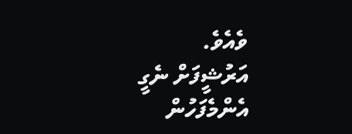ވެއެވެ.
އަރުޝީފަށް ނެގީ
އެންމެފަހުން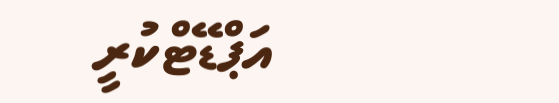އަޕްޑޭޓްކުރީ